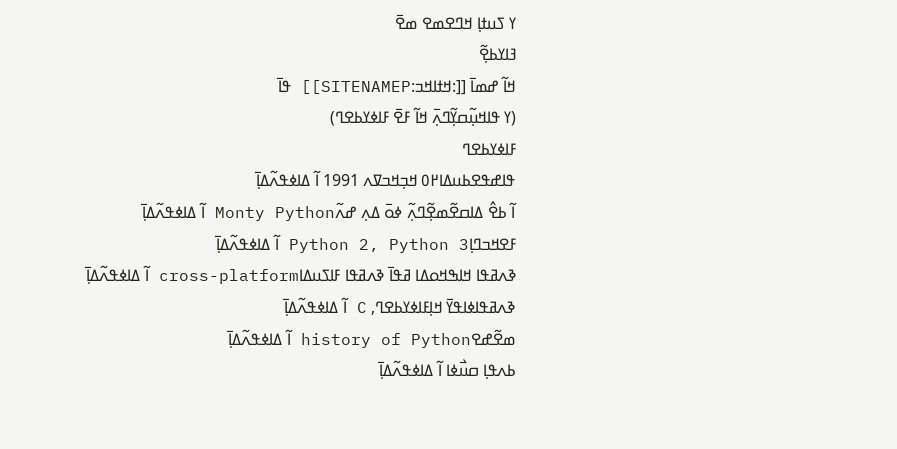ߌ ߖߎߙߊ߲ ߞߣߐߘߐ ߘߐ߫
ߔߊߌߕߐ߲߬
ߞߊ߬ ߝߘߊ߫ [[:ߞߙߊߞߏ:SITENAMEP]] ߟߊ߫
(ߌ ߟߊߞߎ߲߬ߛߌ߲߬ߣߍ߲߫ ߞߊ߬ ߓߐ߫ ߓߊߦߌߕߐߣ)
ߓߊߦߌߕߐߣ
ߟߊߝߟߐߕߎߡߊ߂߀ ߞߏ߲ߞߏߜߍ 1991 ߊ߬ ߡߊߦߟߍ߬ߡߊ߲߫
ߊ߬ ߕߐ߮ ߡߊߛߐ߬ߘߐ߲߬ߣߍ߲߬ ߦߋ߫ ߡߍ߲ ߝߍ߬Monty Python ߊ߬ ߡߊߦߟߍ߬ߡߊ߲߫
ߓߐߞߏߣߊ߲Python 2, Python 3 ߊ߬ ߡߊߦߟߍ߬ߡߊ߲߫
ߢߍߥߟߊ ߞߊߒߞߋߡߊ ߥߟߊ߫ ߢߍߥߟߊ ߓߊߖߎߡߊcross-platform ߊ߬ ߡߊߦߟߍ߬ߡߊ߲߫
ߢߍߥߟߊߦߊߟߌ߫ ߞߊ߲ߓߊߦߌߕߐߣ, C ߊ߬ ߡߊߦߟߍ߬ߡߊ߲߫
ߘߐ߬ߝߐhistory of Python ߊ߬ ߡߊߦߟߍ߬ߡߊ߲߫
ߕߍߟߊ߲ ߛߎ߯ߦߊ ߊ߬ ߡߊߦߟߍ߬ߡߊ߲߫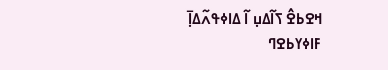ߞߐߕߐ߮ ߖߊ߬ߡߎ߲ ߊ߬ ߡߊߦߟߍ߬ߡߊ߲߫
ߓߊߦߌߕߐߣ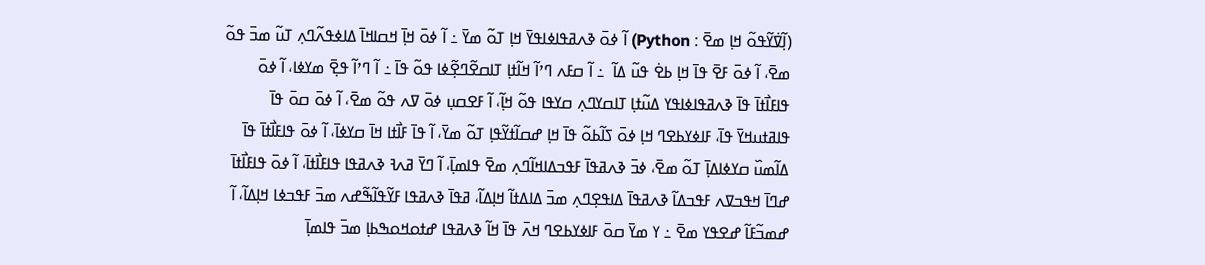(ߊ߲߬ߜ߭ߌ߬ߟߋ߬ ߞߊ߲ ߘߐ߫ : Python) ߊ߬ ߦߋ߫ ߢߍߥߟߊߦߊߟߌ߫ ߞߊ߲ ߠߋ߬ ߘߌ߫ ߸ ߊ߬ ߦߋ߫ ߞߊ߲߫ ߞߛߊߞߊ߫ ߡߊߦߟߍ߬ߣߍ߲ ߠߎ߬ ߘߏ߫ ߟߋ߬ ߘߐ߫، ߊ߬ ߦߋ߫ ߓߐ߫ ߟߊ߫ ߞߊ߲ ߕߐ߭ ߟߎ߬ ߡߊ߬  ߸ ߊ߬ ߛߓߍ ߣߴߊ߬ ߞߊ߬ߙߊ߲ ߠߊߛߐ߬ߣߐ߲߬ߦߊ ߟߋ߬ ߟߊ߫ ߸ ߊ߬ ߣߴߊ߬ ߟߐ߲߫ ߘߌߦߊ، ߊ߬ ߦߋ߫ ߟߊߓߊ߯ߙߊ߫ ߟߊ߫ ߢߍߥߟߊߦߊߟߌ ߡߎ߬ߙߊ߲ ߠߊߛߌߣߍ߲ ߛߌߟߊ ߟߋ߬ ߞߊ߲߬، ߊ߬ ߓߐߛߎ߲ ߦߋ߫ ߜߍ ߟߋ߬ ߘߐ߫، ߊ߬ ߦߋ߫ ߛߋ߫ ߟߊ߫ ߟߊߥߙߎߞߌ߫ ߟߊ߫، ߓߊߦߌߕߐߣ ߞߊ߲ ߦߋ߫ ߖߊ߬ߕߋ߬ ߟߊ߫ ߞߊ߲ ߝߛߊ߬ߙߌ߬ߟߊ߲ ߠߋ߬ ߘߌ߫، ߊ߬ ߟߊ߫ ߓߊ߯ߙߊ ߞߊ߫ ߛߌߦߊ߫، ߊ߬ ߦߋ߫ ߟߊߓߊ߯ߙߊ߫ ߟߊ߫ ߡߊ߬ߘߎ߰ ߛߌߦߊߡߊ߲߫ ߠߋ߬ ߘߐ߫، ߦߏ߫ ߢߍߥߟߊ߫ ߓߟߏߡߊߞߊ߬ߣߍ߲ ߘߐ߫ ߟߊߘߊ߲߫، ߊ߬ ߣߌ߫ ߥߍߔ ߢߍߥߟߊ ߟߊߓߊ߯ߙߊ߫، ߊ߬ ߦߋ߫ ߟߊߓߊ߯ߙߊ߫ ߝߣߊ߫ ߞߟߏߜߍ ߓߟߏߡߊ߬ ߢߍߥߟߊ߫ ߡߊߟߐ߲ߣߍ߲ ߘߏ߫ ߡߊߡߙߊ߬ ߞߊ߲ߡߊ߬، ߥߟߊ߫ ߢߍߥߟߊ ߓߌ߬ߟߊ߬ߒ߬ߝߍ ߘߏ߫ ߓߟߏߦߊ ߞߊ߲ߡߊ߬، ߊ߬ ߝߘߏ߬ߓߊ߬ ߝߐߟߌ ߘߐ߫ ߸ ߌ ߘߌ߫ ߛߋ߫ ߓߊߦߌߕߐߣ ߞߍ߫ ߟߊ߫ ߞߊ߬ ߢߍߥߟߊ ߝߙߋߞߋߒߕߊ߲ ߘߏ߫ ߟߊߘߊ߲߫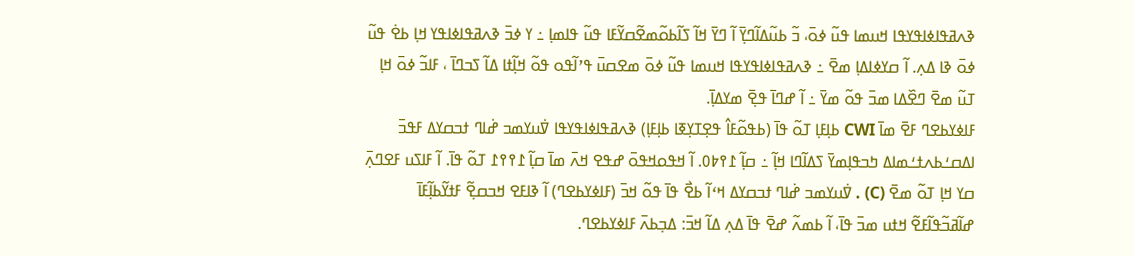ߢߍߥߟߊߦߊߟߌߟߊ ߞߎߘߊ ߟߎ߬ ߦߋ߫، ߏ߬ ߕߎ߬ߡߊ߬ߣߌ߲߫ ߊ߬ ߣߌ߫ ߞߊ߬ ߖߊ߬ߕߋ߬ߘߐ߬ߛߌ߬ߓߊ ߟߎ߬ ߟߊߘߊ߲ ߸ ߌ ߦߏ߫ ߢߍߥߟߊߦߊߟߌ ߞߊ߲ ߕߐ߭ ߟߎ߬ ߦߋ߫ ߢߊ ߡߍ߲. ߊ߬ ߛߌߦߊߡߊ߲ ߘߐ߫ ߸ ߢߍߥߟߊߦߊߟߌߟߊ ߞߎߘߊ ߟߎ߬ ߦߋ߫ ߘߐߛߎ߫ ߟߴߊ߬ߟߋ ߟߋ߬ ߞߊ߲߬ߙߊ ߡߊ߬ ߖߏߣߊ߫ ، ߓߊߏ߬ ߦߋ߫ ߞߊ߲ ߠߎ߬ ߘߐ߫ ߣߐ߰ߡߊ ߘߏ߫ ߟߋ߬ ߘߌ߫ ߸ ߊ߬ ߝߣߊ߫ ߟߐ߲߫ ߘߌߡߊ߲߫.
ߓߊߦߌߕߐߣ ߓߐ߫ ߘߊ߫ CWI ߕߊ߲ߓߊ߲ ߠߋ߬ ߟߊ߫ (ߕߟߋ߬ߓߊ߮ ߟߐ߲ߠߌ߲ߧߊ ߕߊ߲ߓߊ߲) ߢߍߥߟߊߦߊߟߌߟߊ ߜ߭ߎߌߘߏ ߝ߭ߊߣ ߙߏߛߌߡ ߓߟߏ߫ ߊߡߛߑߕߍߙߑߘߊߡ ߤߏߟߊ߲ߘߌ߫ ߖߡߊ߬ߣߊ ߞߊ߲߬ ߸ ߛߊ߲߬ ߁߉߈߀. ߊ߬ ߞߟߋߞߟߋ߫ ߝߟߐ ߞߍ߫ ߘߊ߫ ߛߊ߲߬ ߁߉߉߁ ߠߋ߬ ߟߊ߫. ߊ߬ ߓߊߖߎ ߓߐߣߍ߲߫ ߛߌ ߞߊ߲ ߠߋ߬ ߘߐ߫ (C) . ߜ߭ߎߌߘߏ ߝ߭ߊߣ ߙߏߛߌߡ ߞߵߊ߬ ߕߐ߯ ߟߊ߫ ߟߋ߬ ߞߏ߫ (ߓߊߦߌߕߐߣ) ߊ߬ ߢߊߓߐ ߞߏߛߐ߲߬ ߓߙߌ߬ߕߊ߲߬ߓߊ߫ ߝߊ߬ߥߏ߬ߟߊ߬ߓߐ߬ ߞߙߎ ߘߏ߫ ߟߊ߫، ߊ߬ ߕߘߍ߬ ߝߐ߫ ߟߊ߫ ߡߍ߲ ߡߊ߬ ߞߏ߫: ߡߏ߲ߕߍ߫ ߓߊߦߌߕߐߣ.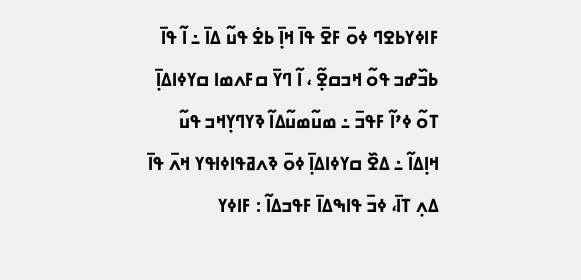ߓߊߦߌߕߐߣ ߦߋ߫ ߓߐ߫ ߟߊ߫ ߞߊ߲߫ ߕߐ߭ ߟߎ߬ ߡߊ߫ ߸ ߊ߬ ߟߊ߫ ߕߏ߰ߝߏ ߟߋ߬ ߞߏߛߐ߲߬ ، ߊ߬ ߣߌ߫ ߛߓߍߘߊ ߛߌߦߊߡߊ߲߫ ߠߋ߬ ߦߴߊ߬ ߓߟߏ߫ ߸ ߘߎ߬ߘߎ߬ߡߊ߬ ߢߌߣߌ߲ߞߏ ߟߎ߬ ߞߊ߲ߡߊ߬ ߸ ߡߐ߰ ߛߌߦߊߡߊ߲߫ ߦߋ߫ ߢߍߥߟߊߦߊߟߌ ߞߍ߫ ߟߊ߫ ߡߍ߲ ߠߊ߫، ߦߏ߫ ߟߊߒߡߊ߫ ߓߟߏߡߊ߬ : ߓߊߦߌ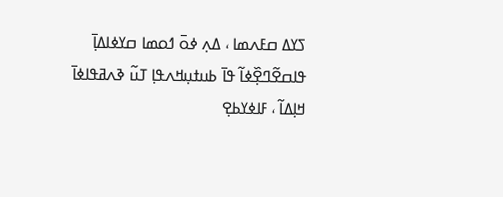ߖߌߡ ߛߓߍߘߊ ، ߡߍ߲ ߦߋ߫ ߗߋߘߊ ߛߌߦߊߡߊ߲߫ ߟߊߛߐ߬ߣߐ߲߰ߦߊ߬ ߟߊ߫ ߕߎߙߎ߲ߞߍߟߊ߲ ߠߎ߬ ߢߍߥߟߊߦߊ߫ ߞߊ߲ߡߊ߬ ، ߓߊߦߌߕߐ߲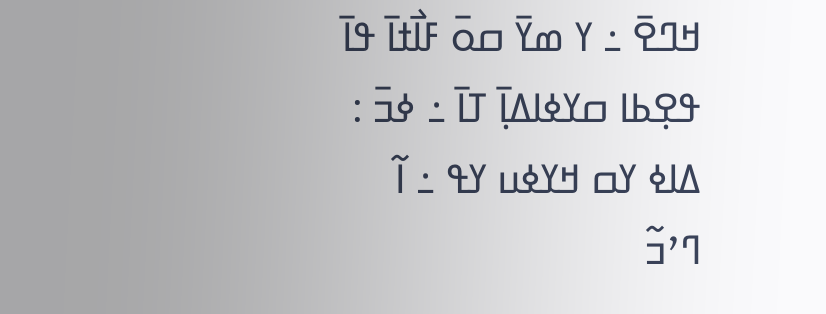ߞߣߐ߫ ߸ ߌ ߘߌ߫ ߛߋ߫ ߓߊ߯ߙߊ߫ ߟߊ߫ ߟߐ߲ߕߊ ߛߌߦߊߡߊ߲߫ ߠߊ߫ ߸ ߦߏ߫ : ߡߊߦ ߌߛ ߞߌߦߎ ߌߟ ߸ ߊ߬ ߣߴߏ߬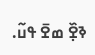ߢߐ߲߰ ߘߐ߫ ߟߎ߬.